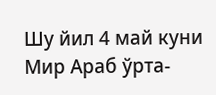Шу йил 4 май куни Мир Араб ўрта-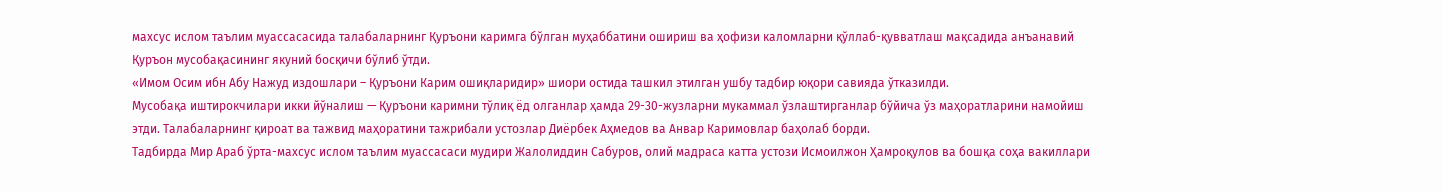махсус ислом таълим муассасасида талабаларнинг Қуръони каримга бўлган муҳаббатини ошириш ва ҳофизи каломларни қўллаб-қувватлаш мақсадида анъанавий Қуръон мусобақасининг якуний босқичи бўлиб ўтди.
«Имом Осим ибн Абу Нажуд издошлари – Қуръони Карим ошиқларидир» шиори остида ташкил этилган ушбу тадбир юқори савияда ўтказилди.
Мусобақа иштирокчилари икки йўналиш — Қуръони каримни тўлиқ ёд олганлар ҳамда 29-30-жузларни мукаммал ўзлаштирганлар бўйича ўз маҳоратларини намойиш этди. Талабаларнинг қироат ва тажвид маҳоратини тажрибали устозлар Диёрбек Аҳмедов ва Анвар Каримовлар баҳолаб борди.
Тадбирда Мир Араб ўрта-махсус ислом таълим муассасаси мудири Жалолиддин Сабуров, олий мадраса катта устози Исмоилжон Ҳамроқулов ва бошқа соҳа вакиллари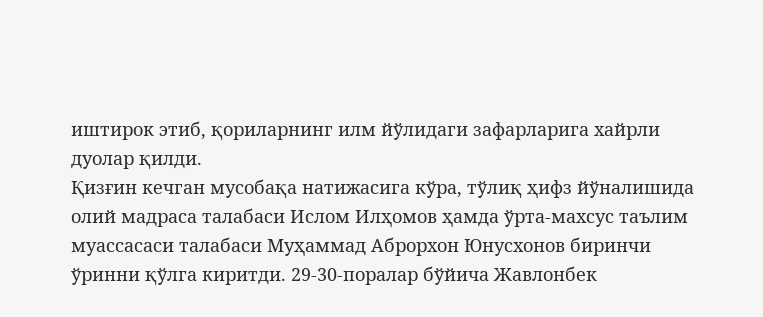иштирок этиб, қориларнинг илм йўлидаги зафарларига хайрли дуолар қилди.
Қизғин кечган мусобақа натижасига кўра, тўлиқ ҳифз йўналишида олий мадраса талабаси Ислом Илҳомов ҳамда ўрта-махсус таълим муассасаси талабаси Муҳаммад Аброрхон Юнусхонов биринчи ўринни қўлга киритди. 29-30-поралар бўйича Жавлонбек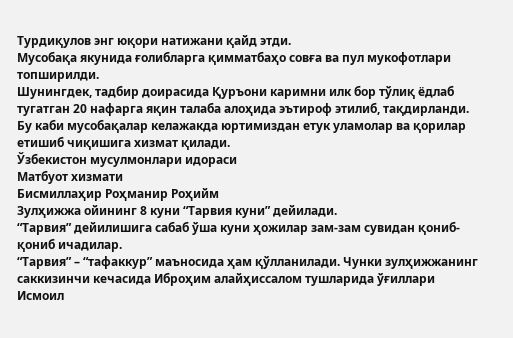Турдиқулов энг юқори натижани қайд этди.
Мусобақа якунида ғолибларга қимматбаҳо совға ва пул мукофотлари топширилди.
Шунингдек, тадбир доирасида Қуръони каримни илк бор тўлиқ ёдлаб тугатган 20 нафарга яқин талаба алоҳида эътироф этилиб, тақдирланди.
Бу каби мусобақалар келажакда юртимиздан етук уламолар ва қорилар етишиб чиқишига хизмат қилади.
Ўзбекистон мусулмонлари идораси
Матбуот хизмати
Бисмиллаҳир Роҳманир Роҳийм
Зулҳижжа ойининг 8 куни “Тарвия куни” дейилади.
“Тарвия” дейилишига сабаб ўша куни ҳожилар зам-зам сувидан қониб-қониб ичадилар.
“Тарвия” – “тафаккур” маъносида ҳам қўлланилади. Чунки зулҳижжанинг саккизинчи кечасида Иброҳим алайҳиссалом тушларида ўғиллари Исмоил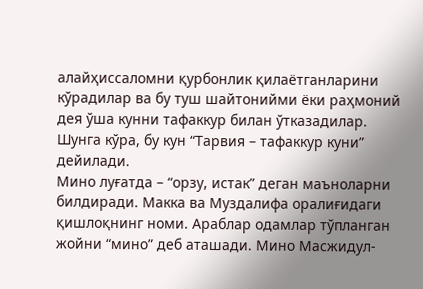алайҳиссаломни қурбонлик қилаётганларини кўрадилар ва бу туш шайтонийми ёки раҳмоний дея ўша кунни тафаккур билан ўтказадилар. Шунга кўра, бу кун “Тарвия – тафаккур куни” дейилади.
Мино луғатда – “орзу, истак” деган маъноларни билдиради. Макка ва Муздалифа оралиғидаги қишлоқнинг номи. Араблар одамлар тўпланган жойни “мино” деб аташади. Мино Масжидул-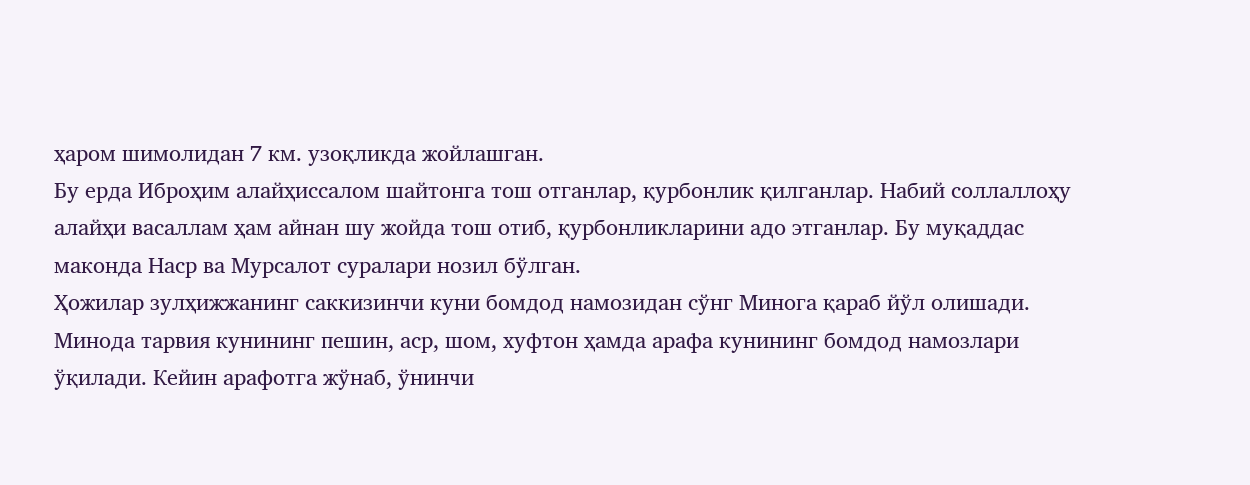ҳаром шимолидан 7 км. узоқликда жойлашган.
Бу ерда Иброҳим алайҳиссалом шайтонга тош отганлар, қурбонлик қилганлар. Набий соллаллоҳу алайҳи васаллам ҳам айнан шу жойда тош отиб, қурбонликларини адо этганлар. Бу муқаддас маконда Наср ва Мурсалот суралари нозил бўлган.
Ҳожилар зулҳижжанинг саккизинчи куни бомдод намозидан сўнг Минога қараб йўл олишади. Минода тарвия кунининг пешин, аср, шом, хуфтон ҳамда арафа кунининг бомдод намозлари ўқилади. Кейин арафотга жўнаб, ўнинчи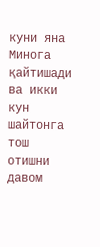куни яна Минога қайтишади ва икки кун шайтонга тош отишни давом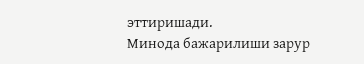эттиришади.
Минода бажарилиши зарур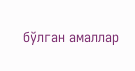бўлган амаллар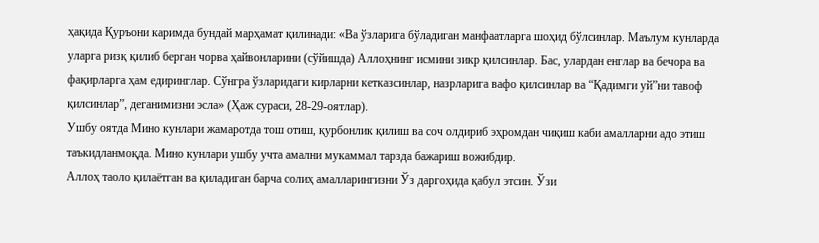ҳақида Қуръони каримда бундай марҳамат қилинади: «Ва ўзларига бўладиган манфаатларга шоҳид бўлсинлар. Маълум кунларда уларга ризқ қилиб берган чорва ҳайвонларини (сўйишда) Аллоҳнинг исмини зикр қилсинлар. Бас, улардан енглар ва бечора ва фақирларга ҳам едиринглар. Сўнгра ўзларидаги кирларни кетказсинлар, назрларига вафо қилсинлар ва “Қадимги уй”ни тавоф қилсинлар”, деганимизни эсла» (Ҳаж сураси, 28-29-оятлар).
Ушбу оятда Мино кунлари жамаротда тош отиш, қурбонлик қилиш ва соч олдириб эҳромдан чиқиш каби амалларни адо этиш таъкидланмоқда. Мино кунлари ушбу учта амални мукаммал тарзда бажариш вожибдир.
Аллоҳ таоло қилаётган ва қиладиган барча солиҳ амалларингизни Ўз даргоҳида қабул этсин. Ўзи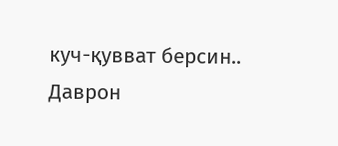куч-қувват берсин..
Даврон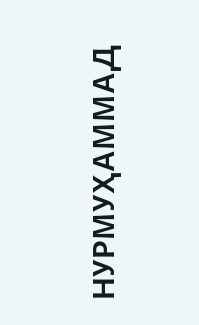НУРМУҲАММАД